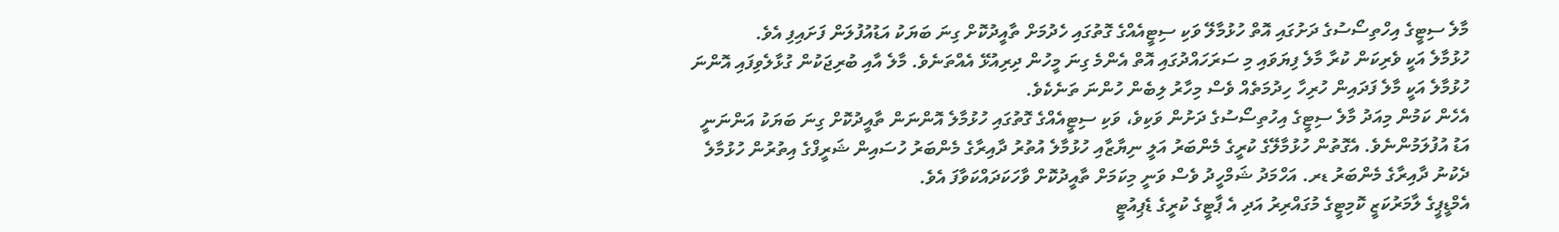މާލެ ސިޓީގެ އިހްތިސޯސުގެ ދަށުގައި އޮތް ހުޅުމާލޭ ވަކި ސިޓީއެއްގެ ގޮތުގައި ހެދުމަށް ތާއީދުކޮށް ގިނަ ބަޔަކު އަޑުއުފުލަން ފަށައިފި އެވެ.
ހުޅުމާލެ އަކީ ވެރިކަން ކުރާ މާލެ ފިޔަވައި މި ސަރަހައްދުގައި އޮތް އެންމެ ގިނަ މީހުން ދިރިއުޅޭ އެއްތަނެވެ. މާލެ އާއި ބުރިޖަކުން ގުޅާލެވިފައި އޮންނަ ހުޅުމާލެ އަކީ މާލެ ފަދައިން ހުރިހާ ހިދުމަތެއް ވެސް މިހާރު ލިބެން ހުންނަ ތަނެކެވެ.
އެހެން ކަމުން މިއަދު މާލެ ސިޓީގެ އިހުތިސޯސުގެ ދަށުން ވަކިވެ، ވަކި ސިޓީއެއްގެ ގޮތުގައި ހުޅުމާލެ އޮންނަން ތާއީދުކޮށް ގިނަ ބަޔަކު އަންނަނީ އަޑު އުފުލަމުންނެވެ. އެގޮތުން ހުޅުމާލޭގެ ކުރީގެ މެންބަރު އަލީ ނިޔާޒާއި ހުޅުމާލެ އުތުރު ދާއިރާގެ މެންބަރު ހުސައިން ޝަރީފްގެ އިތުރުން ހުޅުމާލެ ދެކުނު ދާއިރާގެ މެންބަރު ޑރ. އަހްމަދު ޝަމްހީދު ވެސް ވަނީ މިކަމަށް ތާއީދުކޮށް ވާހަކަދައްކަވާފަ އެވެ.
އެމްޑީޕީގެ ލާމަރުކަޒީ ކޮމިޓީގެ މުގައްރިރު އަދި އެ ޕާޓީގެ ކުރީގެ ޑެޕިއުޓީ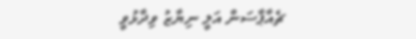ޗެއާޕާސަން އަލީ ނިޔާޒު ވިދާޅުވީ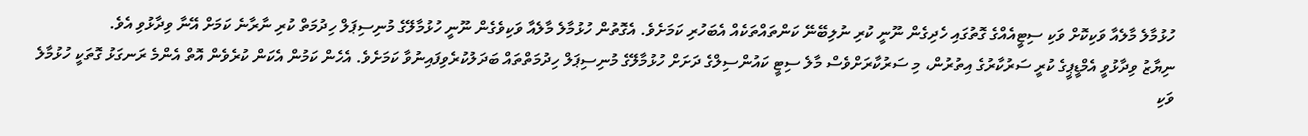ހުޅުމާލެ މާލެއާ ވަކިކޮށް ވަކި ސިޓީއެއްގެ ގޮތުގައި ހެދިގެން ނޫނީ ކުރި ނުލިބޭނޭ ކަންތައްތަކެއް އެބަހުރި ކަމަށެވެ. އެގޮތުން ހުޅުމާލެ މާލެއާ ވަކިވެގެން ނޫނީ ހުޅުމާލޭގެ މުނިސިޕަލް ހިދުމަތް ކުރި ނާރާނެ ކަމަށް އޭނާ ވިދާޅުވި އެވެ.
ނިޔާޒު ވިދާޅުވީ އެމްޑީޕީގެ ކުރީ ސަރުކާރުގެ އިތުރުން، މި ސަރުކާރަށްވެސް މާލެ ސިޓީ ކައުންސިލްގެ ދަށަށް ހުޅުމާލޭގެ މުނިސިޕަލް ހިދުމަތްތައް ބަދަލުކުރެވިފައިނުވާ ކަމަށެވެ. އެހެން ކަމުން އެކަން ކުރެވެން އޮތް އެންމެ ރަނގަޅު ގޮތަކީ ހުޅުމާލެ ވަކި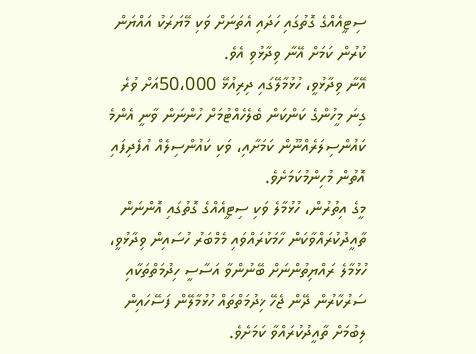ސިޓީއެއްގެ ގޮތުގައި ހަދައި އެތަނަށް ވަކި މޭޔަރަކު އައްޔަން ކުރުން ކަމަށް އޭނާ ވިދާޅުވި އެވެ.
އޭނާ ވިދާޅުވީ، ހުޅުމާލޭގައި ދިރިއުޅޭ 50،000އަށް ވުރެ ގިނަ މީހުންގެ ކަންކަން ބެލެހެއްޓުމަށް ހުންނަން ވާނީ އެންމެ ކައުންސިލަރެއްނޫން ކަމަށާއި، ވަކި ކައުންސިލެއް އުފެދިފައި އޮތުން މުހިންމުކަމަށެވެ.
މީގެ އިތުރުން، ހުޅުމާލެ ވަކި ސިޓީއެއްގެ ގޮތުގައި އޮންނަން ތާއީދުކުރައްވާކަން ހާމަކުރައްވައި މެމްބަރު ހުސައިން ވިދާޅުވީ، ހުޅުމާލެ ރައްޔިތުންނަށް ބޭނުންވާ އަސާސީ ހިދުމަތްތަކާއި ސަރުކާރުން ދޭން ޖެހޭ ޚިދުމަތްތައް ހުޅުމާލޭން ފަސޭހައިން ލިބުމަށް ތާއީދުކުރައްވާ ކަމަށެވެ.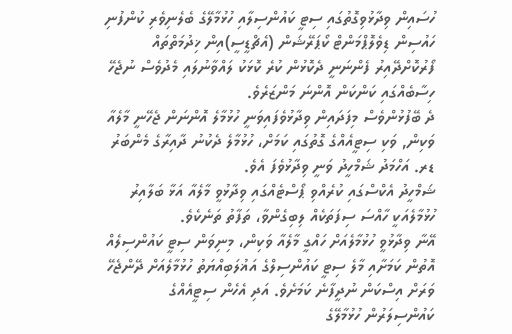ހުސައިން ވިދާޅުވިގޮތުގައި ސިޓީ ކައުންސިލާއި ހުޅުމާލޭގެ ބެލެނިވެރި ކުންފުނި ހައުސިން ޑިވެލޮޕްމަންޓް ކޯޕަރޭޝަން (އެޗްޑީސީ)އިން ޚިދުމަތްތައް ފޯރުކޮށްދޭއިރު ފެންނަނީ ދެކޮޅުން ކުރެ ކޮޅަކު ލައްވާނުލައި މެދުވެސް ނުޖެހޭ ހިސާބެއްގައި ކަންކަން އޮންނަ މަންޒަރެވެ.
ދެ ބޭފުޅުންވެސް މިފަދައިން ވިދާޅުވެފައިވަނީ ހުޅުމާލެ އޮންނަން ޖެހޭނީ މާލެއާ ވަކިން, ވަކި ސިޓީއެއްގެ ގޮތުގައި ކަމަށް، ހުޅުމާލެ ދެކުނު ދާއިރާގެ މެންބަރު ޑރ. އަހްމަދު ޝަމްހީދު ވަނީ ވިދާޅުވެފަ އެވެ.
ޝަމްހީދު އެކްސްގައި ކުރެއްވި ޕޯސްޓެއްގައި ވިދާޅުވީ މާލެއާ އަޅާ ބަލާއިރު ހުޅުމާލެއަކީ ހާއްސަ ސިފަތަކެއް ލިބިގެންވާ، ތަފާތު ތަނެކެވެ.
އޭނާ ވިދާޅުވީ ހުޅުމާލެއަށް ހައްގީ މާލެއާ ވަކިން، މިނިވަން ސިޓީ ކައުންސިލެއް އޮތުން ކަމަށާއި މާލެ ސިޓީ ކައުންސިލްގެ އަޣުލަބިއްޔަތު ހުޅުމާލެއަށް ދޭންޖެހޭ ވަރަށް އިސްކަން ނުދީފާނެ ކަމަށެވެ. އަދި އެހެން ސިޓީއެއްގެ ކައުންސިލަރުން ހުޅުމާލޭގެ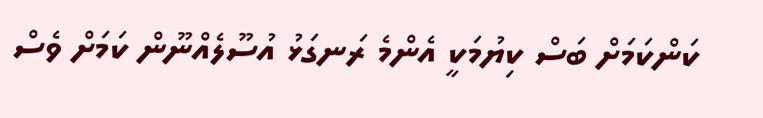ކަންކަމަށް ބަސް ކިޔުމަކީ އެންމެ ރަނގަޅު އުސޫލެއްނޫން ކަމަށް ވެސް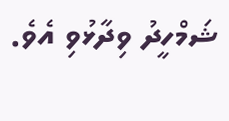ޝަމްހީދު ވިދާޅުވި އެވެ.